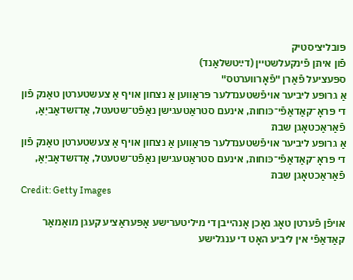פּובליציסטיק
פֿון איתן פֿינקעלשטיין (דײַטשלאַנד)
ספּעציעל פֿאַרן "פֿאָרװערטס"
אַ גרופּע ליביער אויפֿשטענדלער פּראַווען אַ נצחון אויף אַ צעשטערטן טאַנק פֿון די פּראָ־קאַדאַפֿי־כּוחות, אינעם סטראַטעגישן נאַפֿט־שטעטל, אַדזשדאַביִאַ, פֿאַראַכטאָגן שבת
אַ גרופּע ליביער אויפֿשטענדלער פּראַווען אַ נצחון אויף אַ צעשטערטן טאַנק פֿון די פּראָ־קאַדאַפֿי־כּוחות, אינעם סטראַטעגישן נאַפֿט־שטעטל, אַדזשדאַביִאַ, פֿאַראַכטאָגן שבת
Credit: Getty Images

אויפֿן פֿערטן טאָג נאָכן אָנהייבן די מיליטערישע אָפּעראַציע קעגן מואַמאַר קאַדאַפֿי אין ליביע האָט די ענגלישע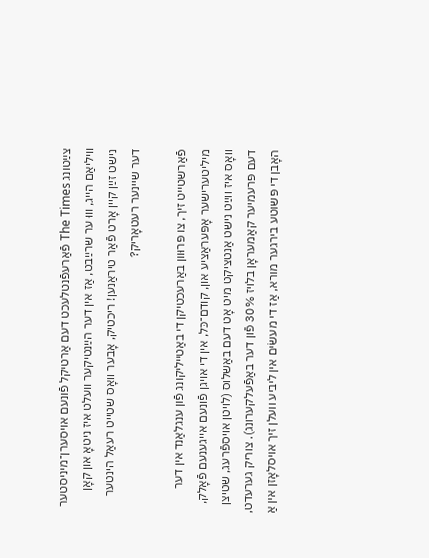צײַטונג The Times פֿאַרעפֿנטלעכט דעם אַרטיקל פֿונעם אויסערן־מיניסטער וויליאַם הייג, וווּ ער שרײַבט, אַז אין דער הײַנטיקער וועלט איז ניטאָ און קאָן נישט זײַן קיין אָרט פֿאַר טיראַנען! ריכטיק, אָבער וואָס שטייט רעאַל הינטער דער שיינער רעטאָריק?

פֿאַרשטייט זיך, צו פּרוּוון באַרעכטיקן די באַטייליקונג פֿון ענגלאַנד אין דער מיליטערישער אָפּעראַציע און, קודם־כּל, אין די אויגן פֿונעם אייגענעם פֿאָלק, וואָס איז ווײַט נישט אַנטציקט מיט אָט דעם באַשלוס (לויטן אויספֿרעג, שטיצן דעם פּרעמיער קאַמעראָן בלויז 30% פֿון דער באַפֿעלקערונג). צוריק גערעדט, האָבן די פּשוטע בירגער מורא, אַז די מעשׂים אין ליביע וועלן זיך אויסלאָזן אין אַ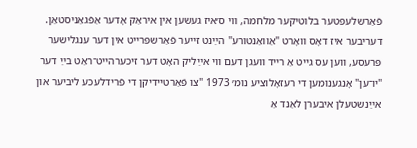פֿאַרשלעפּטער בלוטיקער מלחמה, ווי ס׳איז געשען אין איראַק אָדער אַפֿגאַניסטאַן. דעריבער איז דאָס וואָרט "אַוואַנטורע" הײַנט זייער פֿאַרשפּרייט אין דער ענגלישער פּרעסע, ווען עס גייט אַ רייד וועגן דעם ווי אײַליק האָט דער זיכערהייט־ראַט בײַ דער "יו־ען" אָנגענומען די רעזאָלוציע נומ׳ 1973 "צו פֿאַרטיידיקן די פֿרידלעכע ליביער און אײַנשטעלן איבערן לאַנד אַ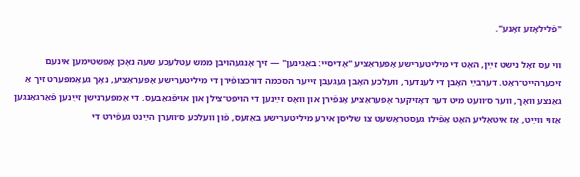"פֿלילאָזע זאָנע".

ווי עס זאָל נישט זײַן, האָט די מיליטערישע אָפּעראַציע "אָדיסיי: באַגינען" — זיך אָנגעהויבן ממש עטלעכע שעה נאָכן אָפּשטימען אינעם זיכערהייט־ראַט. דערבײַ האָבן די לענדער, וועלכע האָבן געגעבן זייער הסכּמה דורכצופֿירן די מיליטערישע אָפּעראַציע, נאָך געאַמפּערט זיך אַ גאַנצע וואָך, ווער ס׳וועט מיט דער דאָזיקער אָפּעראַציע אָנפֿירן און וואָס זײַנען די הויפּט־צילן און אויפֿגאַבעס. די אַמפּערנישן זײַנען פֿאַרגאַנגען אַזוי ווײַט, אַז איטאַליע האָט אַפֿילו געסטראַשעט צו שליסן אירע מיליטערישע באַזעס, פֿון וועלכע ס׳ווערן הײַנט געפֿירט די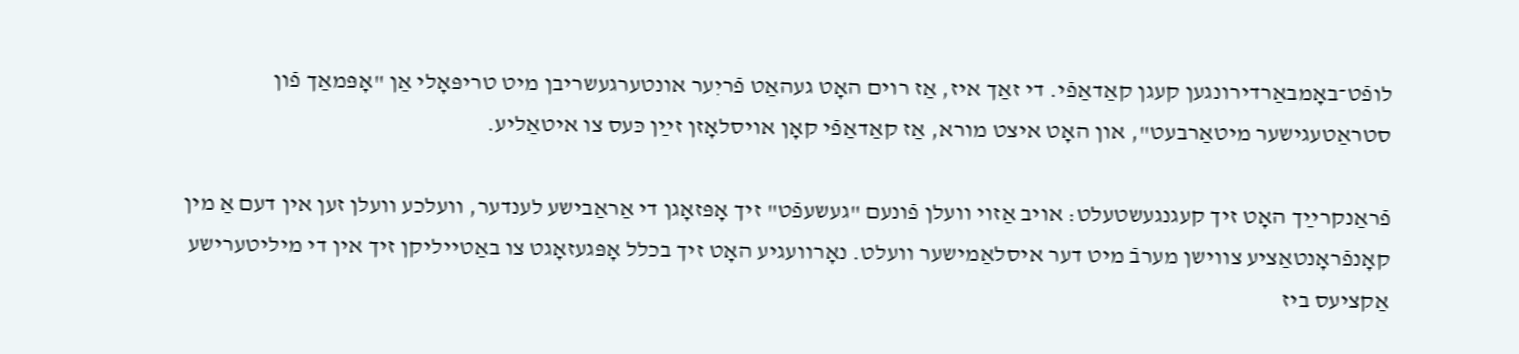לופֿט־באָמבאַרדירונגען קעגן קאַדאַפֿי. די זאַך איז, אַז רוים האָט געהאַט פֿריִער אונטערגעשריבן מיט טריפּאָלי אַן "אָפּמאַך פֿון סטראַטעגישער מיטאַרבעט", און האָט איצט מורא, אַז קאַדאַפֿי קאָן אויסלאָזן זײַן כּעס צו איטאַליע.

פֿראַנקרײַך האָט זיך קעגנגעשטעלט: אויב אַזוי וועלן פֿונעם "געשעפֿט" זיך אָפּזאָגן די אַראַבישע לענדער, וועלכע וועלן זען אין דעם אַ מין קאָנפֿראָנטאַציע צווישן מערבֿ מיט דער איסלאַמישער וועלט. נאָרוועגיע האָט זיך בכלל אָפּגעזאָגט צו באַטייליקן זיך אין די מיליטערישע אַקציעס ביז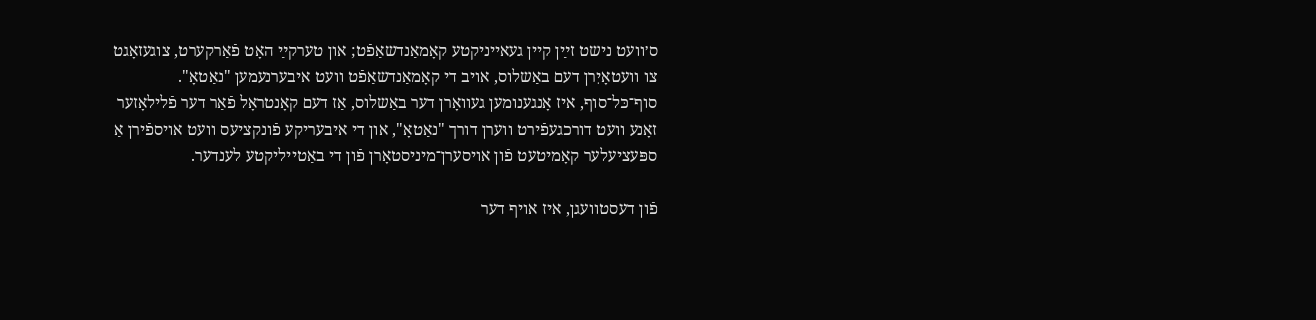ס׳וועט נישט זײַן קיין געאייניקטע קאָמאַנדשאַפֿט; און טערקײַ האָט פֿאַרקערט, צוגעזאָגט צו וועטאָיִרן דעם באַשלוס, אויב די קאָמאַנדשאַפֿט וועט איבערנעמען "נאַטאָ". סוף־כּל־סוף, איז אָנגענומען געוואָרן דער באַשלוס, אַז דעם קאָנטראָל פֿאַר דער פֿלילאָזער זאָנע וועט דורכגעפֿירט ווערן דורך "נאַטאָ", און די איבעריקע פֿונקציעס וועט אויספֿירן אַ ספּעציעלער קאָמיטעט פֿון אויסערן־מיניסטאָרן פֿון די באַטייליקטע לענדער.

פֿון דעסטוועגן, איז אויף דער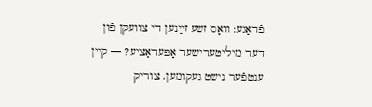פֿראַגע: וואָס זשע זײַנען די צוועקן פֿון דער מיליטערישער אָפּעראַציע? — קיין ענטפֿער נישט געקומען. צוריק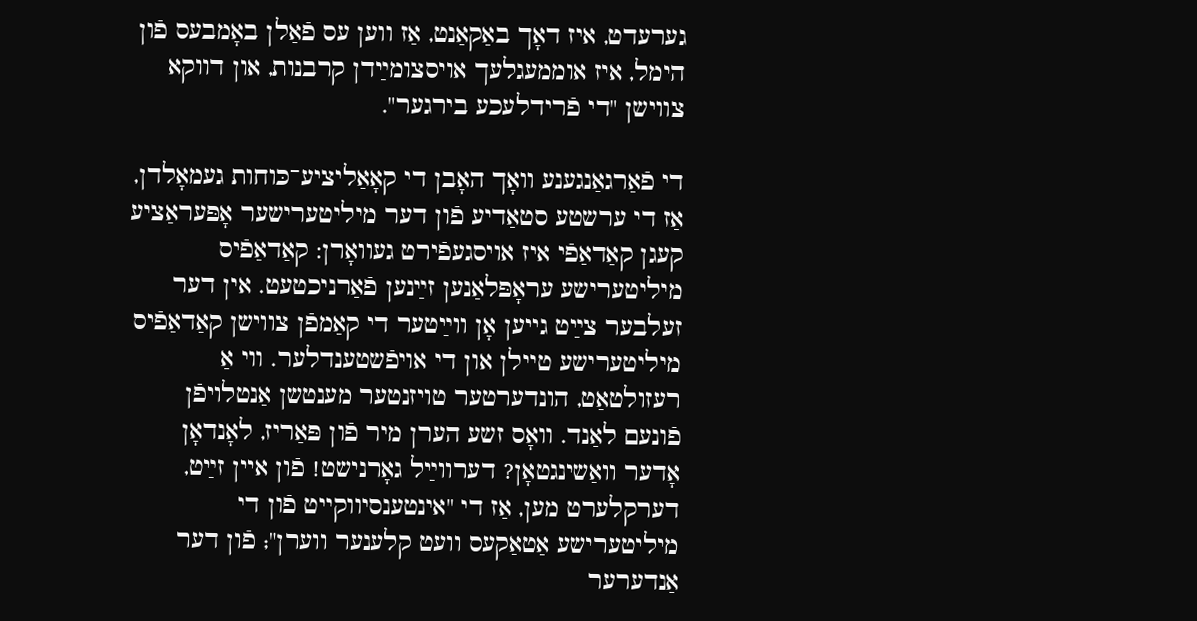גערעדט, איז דאָך באַקאַנט, אַז ווען עס פֿאַלן באָמבעס פֿון הימל, איז אוממעגלעך אויסצומײַדן קרבנות, און דווקא צווישן "די פֿרידלעכע בירגער".

די פֿאַרגאַנגענע וואָך האָבן די קאָאַליציע־כּוחות געמאָלדן, אַז די ערשטע סטאַדיע פֿון דער מיליטערישער אָפּעראַציע קעגן קאַדאַפֿי איז אויסגעפֿירט געוואָרן: קאַדאַפֿיס מיליטערישע עראָפּלאַנען זײַנען פֿאַרניכטעט. אין דער זעלבער צײַט גייען אָן ווײַטער די קאַמפֿן צווישן קאַדאַפֿיס מיליטערישע טיילן און די אויפֿשטענדלער. ווי אַ רעזולטאַט, הונדערטער טויזנטער מענטשן אַנטלויפֿן פֿונעם לאַנד. וואָס זשע הערן מיר פֿון פּאַריז, לאָנדאָן אָדער וואַשינגטאָן? דערווײַל גאָרנישט! פֿון איין זײַט, דערקלערט מען, אַז די "אינטענסיווקייט פֿון די מיליטערישע אַטאַקעס וועט קלענער ווערן"; פֿון דער אַנדערער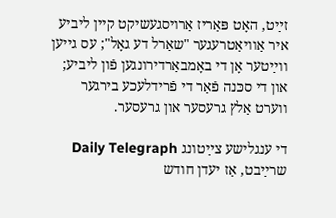זײַט, האָט פּאַריז אַרויסגעשיקט קיין ליביע איר אַוויאַטרעגער "שאַרל דע גאָל"; עס גייען ווײַטער אָן די באָמבאַרדירונגען פֿון ליביע; און די סכּנה פֿאַר די פֿרידלעכע בירגער ווערט אַלץ גרעסער און גרעסער.

די ענגלישע צײַטונג Daily Telegraph שרײַבט, אַז יעדן חודש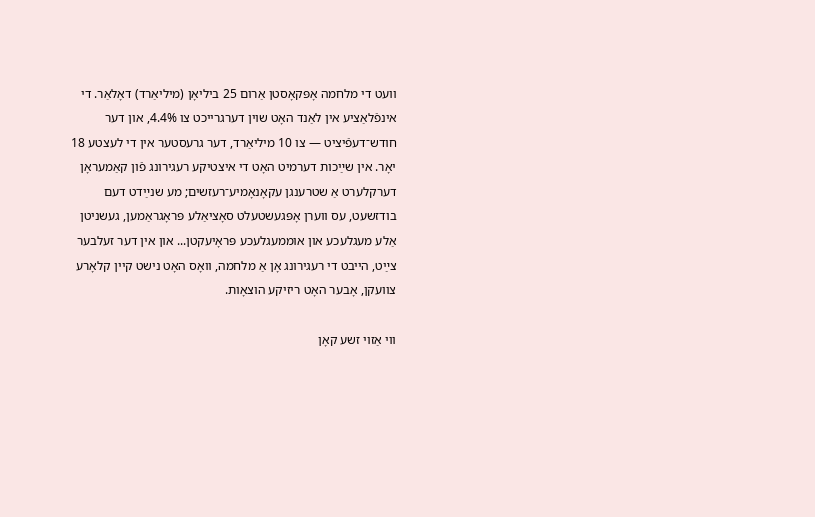וועט די מלחמה אָפּקאָסטן אַרום 25 ביליאָן (מיליאַרד) דאָלאַר. די אינפֿלאַציע אין לאַנד האָט שוין דערגרייכט צו 4.4%, און דער חודש־דעפֿיציט — צו 10 מיליאַרד, דער גרעסטער אין די לעצטע 18 יאָר. אין שײַכות דערמיט האָט די איצטיקע רעגירונג פֿון קאַמעראָן דערקלערט אַ שטרענגן עקאָנאָמיע־רעזשים; מע שנײַדט דעם בודזשעט, עס ווערן אָפּגעשטעלט סאָציאַלע פּראָגראַמען, געשניטן אַלע מעגלעכע און אוממעגלעכע פּראָיעקטן... און אין דער זעלבער צײַט, הייבט די רעגירונג אָן אַ מלחמה, וואָס האָט נישט קיין קלאָרע צוועקן, אָבער האָט ריזיקע הוצאָות.

ווי אַזוי זשע קאָן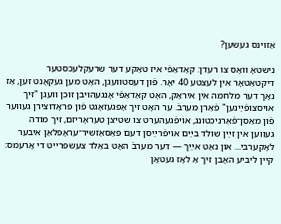אַזוינס געשען?

נישטאָ וואָס צו רעדן: קאַדאַפֿי איז טאַקע דער שרעקלעכסטער דיקטאַטאָר אין לעצטע 40 יאָר. פֿון דעסטוועגן, האָט מען געקאָנט זען, אַז נאָך דער מלחמה אין איראַק, האָט קאַדאַפֿי אָנגעהויבן זוכן וועגן "זיך אויסצופֿײַנען" פֿאַרן מערבֿ. ער האָט זיך אָפּגעזאָגט פֿון פּראָדוצירן געווער פֿון מאַסן־פֿאַרניכטונג, אויפֿגעהערט צו שטיצן טעראָריזם, זיך מודה געווען אין זײַן שולד בײַם אויפֿרײַסן דעם פּאַסאַזשיר־עראָפּלאַן איבער לאָקערבי... און נאַט אײַך — דער מערבֿ האָט באַלד צעשפּרייט די אָרעמס: קיין ליביע האָבן זיך אַ לאָז געטאָן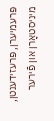פּרעמיערן, פּרעזידענטן, מיניסטאָרן און פֿירער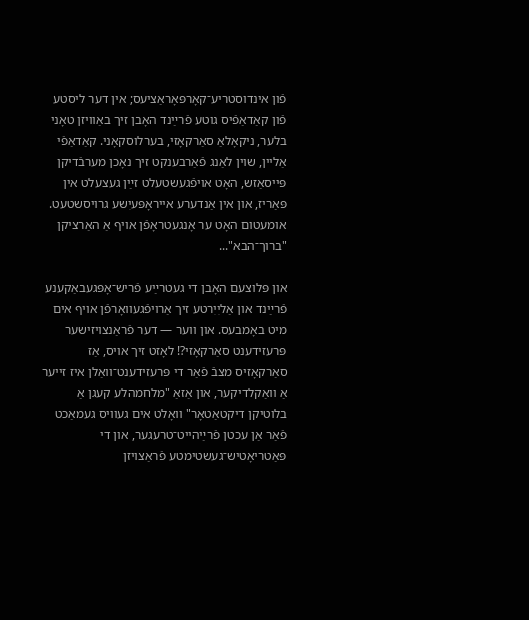פֿון אינדוסטריע־קאָרפּאָראַציעס; אין דער ליסטע פֿון קאַדאַפֿיס גוטע פֿרײַנד האָבן זיך באַוויזן טאָני בלער, ניקאָלאַ סאַרקאָזי, בערלוסקאָני. קאַדאַפֿי אַליין, שוין לאַנג פֿאַרבענקט זיך נאָכן מערבֿדיקן פּייסאַזש, האָט אויפֿגעשטעלט זײַן געצעלט אין פּאַריז, און אין אַנדערע אייראָפּעיִשע גרויסשטעט. אומעטום האָט ער אָנגעטראָפֿן אויף אַ האַרציקן "ברוך־הבא"...

און פּלוצעם האָבן די געטרײַע פֿריש־אָפּגעבאַקענע פֿרײַנד און אַליִיִרטע זיך אַרויפֿגעוואָרפֿן אויף אים מיט באָמבעס. און ווער — דער פֿראַנצויזישער פּרעזידענט סאַרקאָזי?! לאָזט זיך אויס, אַז סאַרקאָזיס מצבֿ פֿאַר די פּרעזידענט־וואַלן איז זייער אַ וואַקלדיקער, און אַזאַ "מלחמהלע קעגן אַ בלוטיקן דיקטאַטאָר" וואָלט אים געוויס געמאַכט פֿאַר אַן עכטן פֿרײַהייט־טרעגער, און די פּאַטריאָטיש־געשטימטע פֿראַצויזן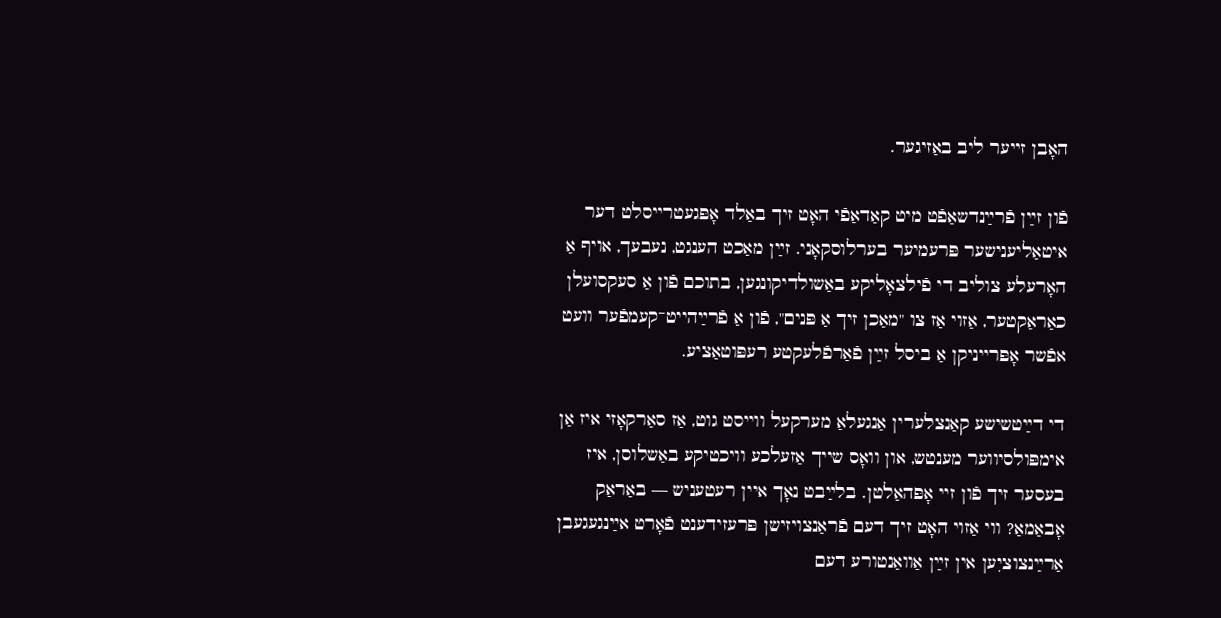האָבן זייער ליב באַזיגער.

פֿון זײַן פֿרײַנדשאַפֿט מיט קאַדאַפֿי האָט זיך באַלד אָפּגעטרייסלט דער איטאַליענישער פּרעמיער בערלוסקאָני. זײַן מאַכט הענגט, נעבעך, אויף אַ האָרעלע צוליב די פֿילצאָליקע באַשולדיקונגען, בתוכם פֿון אַ סעקסועלן כאַראַקטער, אַזוי אַז צו "מאַכן זיך אַ פּנים", פֿון אַ פֿרײַהייט־קעמפֿער וועט אפֿשר אָפּרייניקן אַ ביסל זײַן פֿאַרפֿלעקטע רעפּוטאַציע.

די דײַטשישע קאַנצלערין אַנגעלאַ מערקעל ווייסט גוט, אַז סאַרקאָזי איז אַן אימפּולסיווער מענטש, און וואָס שייך אַזעלכע וויכטיקע באַשלוסן, איז בעסער זיך פֿון זיי אָפּהאַלטן. בלײַבט נאָך איין רעטעניש — באַראַק אָבאַמאַ? ווי אַזוי האָט זיך דעם פֿראַנצויזישן פּרעזידענט פֿאָרט אײַנגעגעבן אַרײַנצוציִען אין זײַן אַוואַנטורע דעם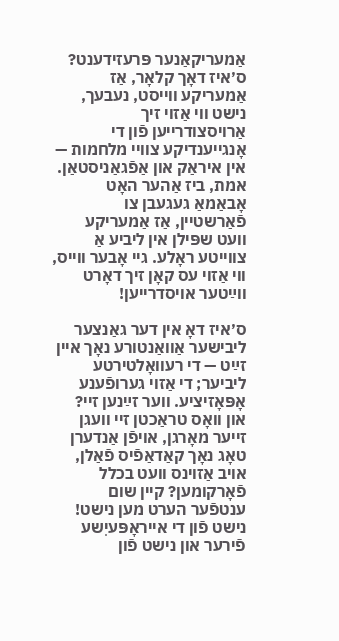אַמעריקאַנער פּרעזידענט? ס׳איז דאָך קלאָר, אַז אַמעריקע ווייסט, נעבעך, נישט ווי אַזוי זיך אַרויסצודרייען פֿון די אָנגייענדיקע צוויי מלחמות — אין איראַק און אַפֿגאַניסטאַן. אמת, ביז אַהער האָט אָבאַמאַ געגעבן צו פֿאַרשטיין, אַז אַמעריקע וועט שפּילן אין ליביע אַ צווייטע ראָלע. גיי אָבער ווייס, ווי אַזוי עס קאָן זיך דאָרט ווײַטער אויסדרייען!

ס׳איז דאָ אין דער גאַנצער ליבישער אַוואַנטורע נאָך איין זײַט — די רעוואָלטירטע ליביער; די אַזוי גערופֿענע אָפּאָזיציע. ווער זײַנען זיי? און וואָס טראַכטן זיי וועגן זייער מאָרגן, אויפֿן אַנדערן טאָג נאָך קאַדאַפֿיס פֿאַלן, אויב אַזוינס וועט בכלל פֿאָרקומען? קיין שום ענטפֿער הערט מען נישט! נישט פֿון די אייראָפּעיִשע פֿירער און נישט פֿון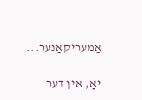אַמעריקאַנער...

יאָ, אין דער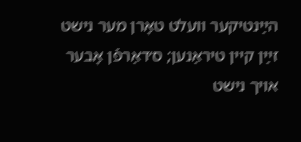הײַנטיקער וועלט טאָרן מער נישט זײַן קיין טיראַנען; ס׳דאַרפֿן אָבער אויך נישט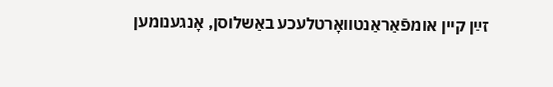זײַן קיין אומפֿאַראַנטוואָרטלעכע באַשלוסן, אָנגענומען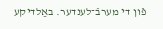פֿון די מערבֿ־לענדער. באַלדיקע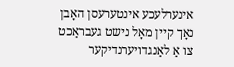אינערלעכע אינטערעסן האָבן נאָך קיין מאָל נישט געבראַכט צו אַ לאַנגדויערנדיקער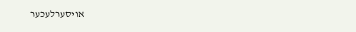אויסערלעכער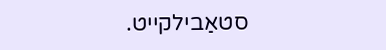סטאַבילקייט.